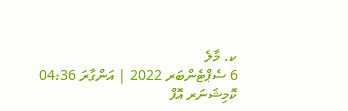ކ. މާލެ
6 ސެޕްޓެންބަރ 2022 | އަންގާރަ 04:36
ކޮމިޝަނަރ އޮފް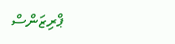ޕްރިޒަންސް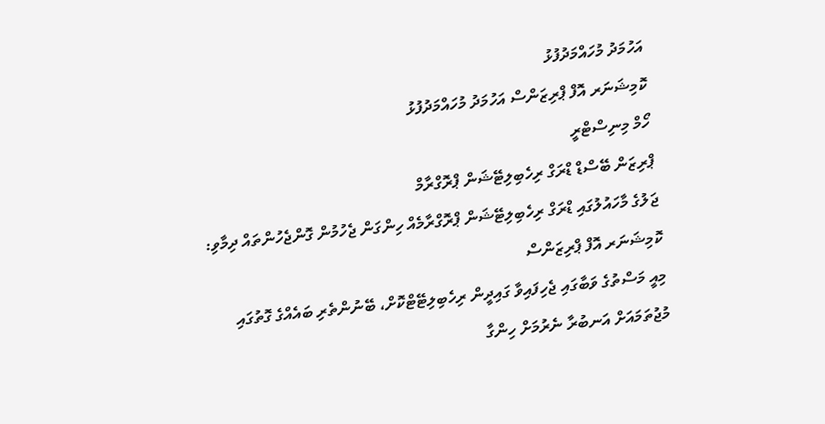އަހުމަދު މުހައްމަދުފުޅު
ކޮމިޝަނަރ އޮފް ޕްރިޒަންސް އަހުމަދު މުހައްމަދުފުޅު
ހޯމް މިނިސްޓްރީ
ޕްރިޒަން ބޭސްޑް ޑްރަގް ރިހެބިލިޓޭޝަން ޕްރޮގްރާމް
ޖަލުގެ މާހައުލުގައި ޑްރަގް ރިހެބިލިޓޭޝަން ޕްރޮގްރާމެއް ހިންގަން ޖެހުމުން ގޮންޖެހުންތައް ދިމާވި: ކޮމިޝަނަރ އޮފް ޕްރިޒަންސް
މިއީ މަސްތުގެ ވަބާގައި ޖެހިފައިވާ ގައިދީން ރިހެބިލިޓޭޓްކޮށް، ބޭނުންތެރި ބައެއްގެ ގޮތުގައި މުޖުތަމައަށް އަނބުރާ ނެރުމަށް ހިންގާ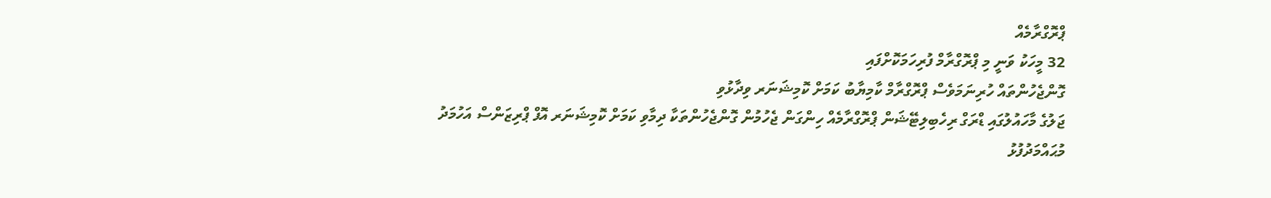ޕްރޮގްރާމެއް
32 މީހަކު ވަނީ މި ޕްރޮގްރާމް ފުރިހަމަކޮށްފައި
ގޮންޖެހުންތައް ހުރިނަމަވެސް ޕްރޮގްރާމް ކާމިޔާބު ކަމަށް ކޮމިޝަނަރ ވިދާޅުވި
ޖަލުގެ މާހައުލުގައި ޑްރަގް ރިހެބިލިޓޭޝަން ޕްރޮގްރާމެއް ހިންގަން ޖެހުމުން ގޮންޖެހުންތަކާ ދިމާވި ކަމަށް ކޮމިޝަނަރ އޮފް ޕްރިޒަންސް އަހުމަދު މުޙައްމަދުފުޅު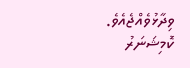ވިދާޅުވެއްޖެއެވެ.
ކޮމިޝަނަރު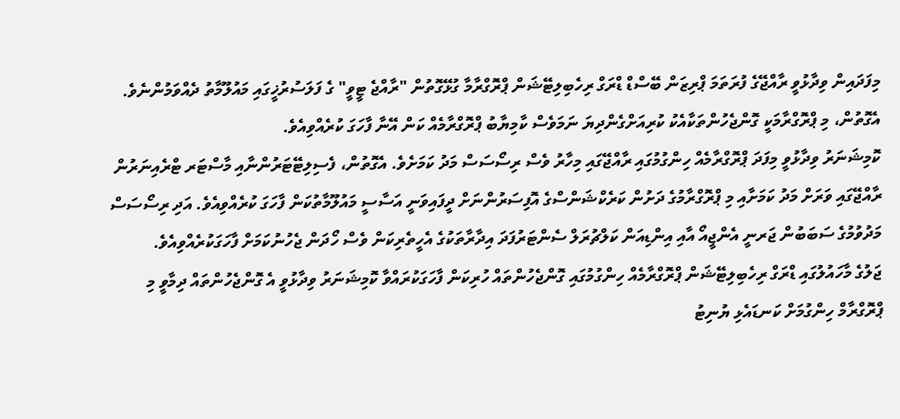މިފަދައިން ވިދާޅުވީ ރާއްޖޭގެ ފުރަތަމަ ޕްރިޒަން ބޭސްޑް ޑްރަގް ރިހެބިލިޓޭޝަން ޕްރޮގްރާމާ ގުޅޭގޮތުން "ރާއްޖެ ޓީވީ" ގެ ފަލަސުރުޚީގައި މައުލޫމާތު ދެއްވަމުންނެވެ. އެގޮތުން، މި ޕްރޮގްރާމަކީ ގޮންޖެހުންތަކާއެކު ކުރިއަށްގެންދިޔަ ނަމަވެސް ކާމިޔާބު ޕްރޮގްރާމެއް ކަން އޭނާ ފާހަގަ ކުރެއްވިއެވެ.
ކޮމިޝަނަރު ވިދާޅުވީ މިފަދަ ޕްރޮގްރާމެއް ހިންގުމުގައި ރާއްޖޭގައި މިހާރު ވެސް ރިސޯސަސް މަދު ކަމަށެވެ. އެގޮތުން، ފެސިލިޓޭޓަރުންނާއި މާސްޓަރ ޓްރެއިނަރުން ރާއްޖޭގައި ވަރަށް މަދު ކަމަށާއި މި ޕްރޮގްރާމުގެ ދަށުން ކަރެކްޝަންސްގެ އޮފިސަރުންނަށް ދީފައިވަނީ އަސާސީ މައުލޫމާތުކަން ފާހަގަ ކުރެއްވިއެވެ. އަދި ރިސޯސަސް މަދުވުމުގެ ސަބަބުން ޖަރނީ އެންޖީއޯ އާއި އިންޑިއަން ކަލްޗުރަލް ސެންޓަރުފަދަ އިދާރާތަކުގެ އެހީތެރިކަން ވެސް ހޯދަން ޖެހުނުކަމަށް ފާހަގަކުރެއްވިއެވެ.
ޖަލުގެ މާހައުލުގައި ޑްރަގް ރިހެބިލިޓޭޝަން ޕްރޮގްރާމެއް ހިންގުމުގައި ގޮންޖެހުންތައް ހުރިކަން ފާހަގަކުރައްވާ ކޮމިޝަނަރު ވިދާޅުވީ އެ ގޮންޖެހުންތައް ދިމާވީ މި ޕްރޮގްރާމް ހިންގުމަށް ކަނޑައެޅި ޔުނިޓު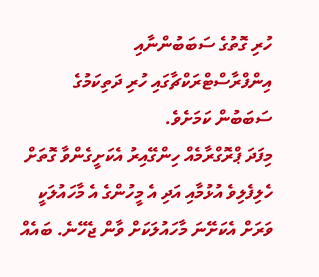ހުރި ގޮތުގެ ސަބަބުންނާއި އިންފްރާސްޓްރަކްޗާގައި ހުރި ދަތިކަމުގެ ސަބަބުން ކަމަށެވެ.
މިފަދަ ޕްރޮގްރާމެއް ހިންގޭއިރު އެކަށީގެންވާ ގޮތަށް ހެލިފެލިވެ އުޅުމާއި އަދި އެ މީހުންގެ އެ މާހައުލަކީ ވަރަށް އެކަށޭނަ މާހައުލަކަށް ވާން ޖެހޭނެ. ބައެއް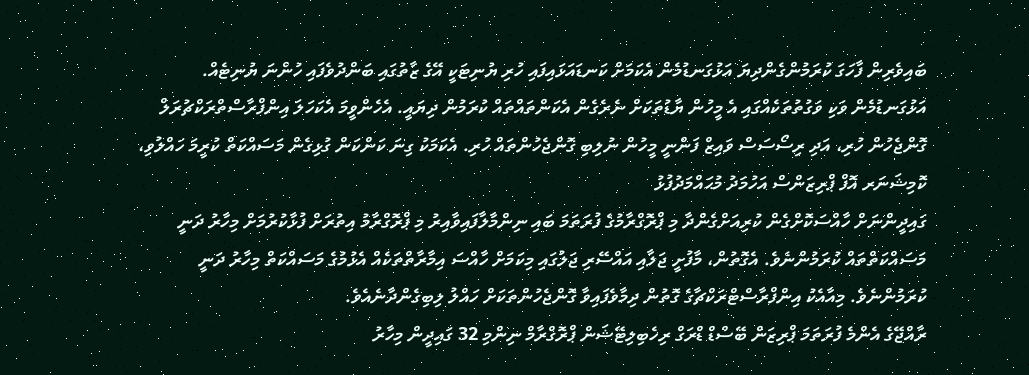ބައިވެރިން ފާހަގަ ކުރަމުންގެންދިޔަ އަޅުގަނޑުމެން އެކަމަށް ކަނޑައަޅައިފައި ހުރި ޔުނިޓަކީ އޭގެ ޒާތުގައި ބަންދުވެފައި ހުންނަ ޔުނިޓެއް. އަޅުގަނޑުމެން ވަކި ވަގުތުތަކެއްގައި އެ މީހުން ޔާޑުތަކަށް ނެރެގެން އެކަންތައްތައް ކުރަމުން ދިޔައީ. އެހެންވީމަ އެކަހަލަ އިންފްރާސްތްރަކްޗުރަލް ގޮންޖެހުން ހުރި، އަދި ރިސޯސަސް ވައިޒް ފަންނީ މީހުން ނުލިބި ގޮންޖެހުންތައް ހުރި. އެކަމަކު ގިނަ ކަންކަން ގުޅިގެން މަސައްކަތް ކުރީމަ ހައްލުވި،
ކޮމިޝަނަރ އޮފް ޕްރިޒަންސް އަހުމަދު މުޙައްމަދުފުޅު
ގައިދީންނަށް ހާއްސަކޮށްގެން ކުރިއަށްގެންދާ މި ޕްރޮގްރާމުގެ ފުރަތަމަ ބައި ނިންމާލާފައިވާއިރު މި ޕްރޮގްރާމު އިތުރަށް ފުޅާކުރުމަށް މިހާރު ދަނީ މަސައްކަތްތައް ކުރަމުންނެވެ. އެގޮތުން، މާފުށީ ޖަލާއި އައްސޭރި ޖަލުގައި މިކަމަށް ހާއްސަ އިމާރާތްތަކެއް އެޅުމުގެ މަސައްކަތް މިހާރު ދަނީ ކުރަމުންނެވެ. މިއާއެކު އިންފްރާސްޓްރަކްޗާގެ ގޮތުން ދިމާވެފައިވާ ގޮންޖެހުންތަކަށް ހައްލު ލިބިގެންދާނެއެވެ.
ރާއްޖޭގެ އެންމެ ފުރަތަމަ ޕްރިޒަން ބޭސްޑް ޑްރަގް ރިހެބިލިޓޭޝަން ޕްރޮގްރާމް ނިންމި 32 ގައިދީން މިހާރު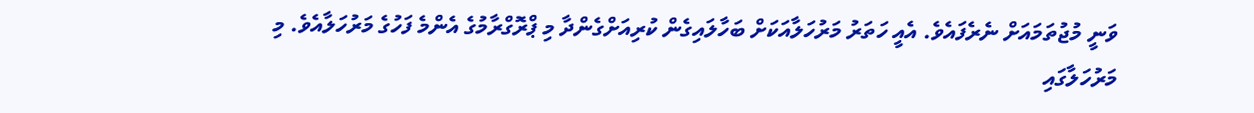ވަނީ މުޖުތަމައަށް ނެރެފައެވެ. އެއީ ހަތަރު މަރުހަލާއަކަށް ބަހާލައިގެން ކުރިއަށްގެންދާ މި ޕްރޮގްރާމުގެ އެންމެ ފަހުގެ މަރުހަލާއެވެ. މި މަރުހަލާގައި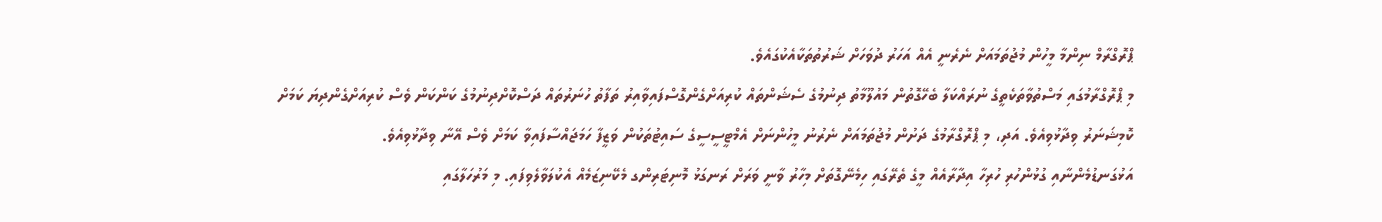ޕްރޮގްރާމް ނިންމާ މީހުން މުޖުތަމައަށް ނެރެނީ އެއް އަހަރު ދުވަހަށް ޝަރުތުތަކާއެކުގައެވެ.
މި ޕްރޮގްރާމުގައި މަސްތުވާތަކެތީގެ ނުރައްކަލާ ބެހޭގޮތުން މައުލޫމާތު ދިނުމުގެ ސެޝަންތައް ކުރިއަށްގެންގޮސްފައިވާއިރު ތަފާތު ހުނަރުތައް ދަސްކޮށްދިނުމުގެ ކަންކަން ވެސް ކުރިއަށްގެންދިޔަ ކަމަށް ކޮމިޝަނަރު ވިދާޅުވިއެވެ. އަދި، މި ޕްރޮގްރާމުގެ ދަށުން މުޖުތަމައަށް ނެރުނު މީހުންނަށް އެމްޓީސީސީގެ ސައިޓުތަކުން ވަޒީފާ ހަމަޖައްސާފައިވާ ކަމަށް ވެސް އޭނާ ވިދާޅުވިއެވެ.
އަޅުގަނޑުމެންނާއި ގުޅުންހުރި ހުރިހާ އިދާރާއެއް މީގެ ތެރޭގައި ހިމެނޭގޮތަށް މިހާރު ވާނީ ވަރަށް ރަނގަޅު މޮނިޓަރިންގ މެކޭނިޒަމެއް އެކުލަވާލެވިފައި. މި މަރުހަލާގައި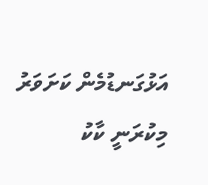އަޅުގަނޑުމެން ކަށަވަރު މިކުރަނީ ކާކު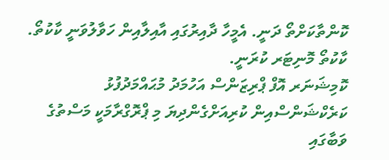ކޮންތާކަށްތޯ ދަނީ. އެމީހާ ދާއިރުގައި އާއިލާއިން ހަވާލުވަނީ ކާކުތޯ. ކާކުތޯ މޮނިޓަރ ކުރަނީ.
ކޮމިޝަނަރ އޮފް ޕްރިޒަންސް އަހުމަދު މުޙައްމަދުފުޅު
ކަރެކްޝަންސްއިން ކުރިއަށްގެންދިޔަ މި ޕްރޮގްރާމަކީ މަސްތުގެ ވަބާގައި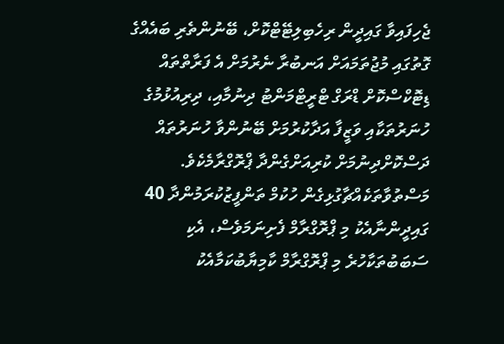ޖެހިފައިވާ ގައިދީން ރިހެބިލިޓޭޓްކޮށް، ބޭނުންތެރި ބައެއްގެ ގޮތުގައި މުޖުތަމައަށް އަނބުރާ ނެރުމަށް އެ ފަރާތްތައް ޑިޓޮކްސްކޮށް ޑްރަގް ޓްރީޓްމަންޓު ދިނުމާއި، ދިރިއުޅުމުގެ ހުނަރުތަކާއި ވަޒީފާ އަދާކުރުމަށް ބޭނުންވާ ހުނަރުތައް ދަސްކޮށްދިނުމަށް ކުރިއަށްގެންދާ ޕްރޮގްރާމެކެވެ. މަސްތުވާތަކެއްޗާގުޅިގެން ހުކުމް ތަންފީޒުކުރަމުންދާ 40 ގައިދީންނާއެކު މި ޕްރޮގްރާމް ފެށިނަމަވެސް، އެކި ސަބަބުތަކާހުރެ މި ޕްރޮގްރާމް ކާމިޔާބުކަމާއެކު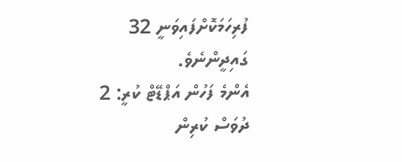ފުރިހަމަކޮށްފައިވަނީ 32 ގައިދީންނެވެ.
އެންމެ ފަހުން އަޕްޑޭޓް ކުރީ: 2 ދުވަސް ކުރިން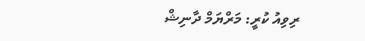ރިވިއު ކުރީ: މަރްޔަމް ދާނިޝް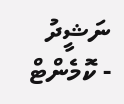ނަޝީދު
- ކޮމެންޓް